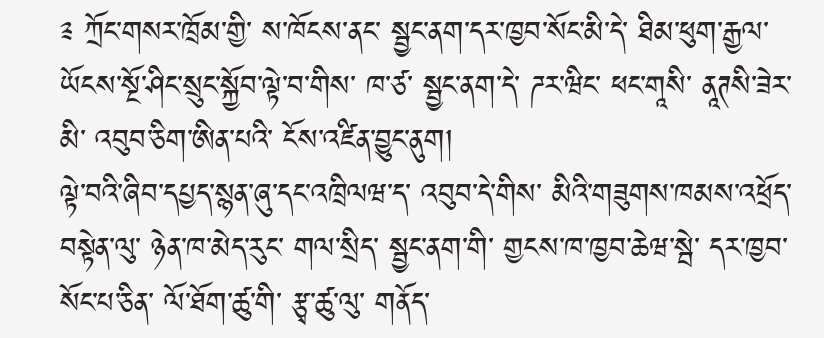༉ ཀྲོང་གསར་ཁྲོམ་གྱི་ ས་ཁོངས་ནང་ སྦྱང་ནག་དར་ཁྱབ་སོང་མི་དེ་ ཐིམ་ཕུག་རྒྱལ་ཡོངས་སྔོ་ཤིང་སྲུང་སྐྱོབ་ལྟེ་བ་གིས་ ཁ་ཙ་ སྦྱང་ནག་དེ་ ཌར་ཝིང་ ཕང་གཱསི་ ནཱཊསི་ཟེར་མི་ འབུབ་ཅིག་ཨིན་པའི་ ངོས་འཛིན་བྱུང་ནུག།
ལྟེ་བའི་ཞིབ་དཔྱད་སྙན་ཞུ་དང་འཁྲིལཝ་ད་ འབུབ་དེ་གིས་ མིའི་གཟུགས་ཁམས་འཕྲོད་བསྟེན་ལུ་ ཉེན་ཁ་མེད་རུང་ གལ་སྲིད་ སྦྱང་ནག་གི་ གྱངས་ཁ་ཁྱབ་ཆེཝ་སྦེ་ དར་ཁྱབ་སོང་པ་ཅིན་ ལོ་ཐོག་ཚུ་གི་ རྩྭ་ཚུ་ལུ་ གནོད་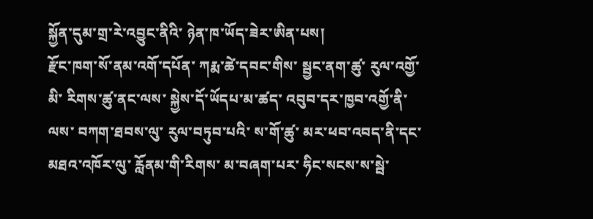སྐྱོན་དུམ་གྲ་རེ་འབྱུང་ནིའི་ ཉེན་ཁ་ཡོད་ཟེར་ཨིན་པས།
རྫོང་ཁག་སོ་ནམ་འགོ་དཔོན་ ཀརྨ་ཚེ་དབང་གིས་ སྦྱང་ནག་ཚུ་ རུལ་འགྱོ་མི་ རིགས་ཚུ་ནང་ལས་ སྐྱེས་དོ་ཡོདཔ་མ་ཚད་ འབུབ་དར་ཁྱབ་འགྱོ་ནི་ལས་ བཀག་ཐབས་ལུ་ རུལ་བཏུབ་པའི་ ས་གོ་ཚུ་ མར་ཕབ་འབད་ནི་དང་ མཐའ་འཁོར་ལུ་ རློནམ་གི་རིགས་ མ་བཞག་པར་ ཧིང་སངས་ས་སྦེ་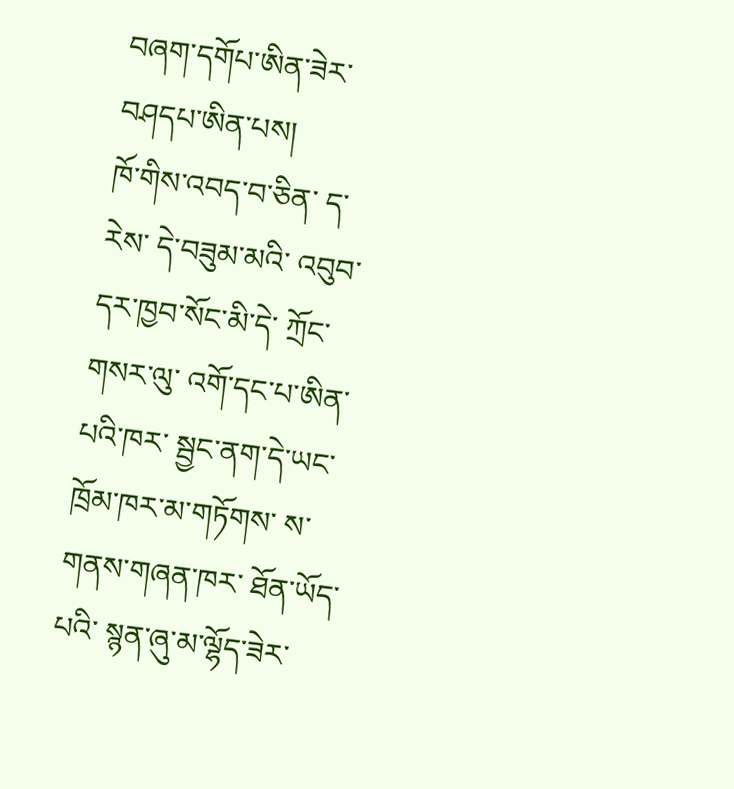བཞག་དགོཔ་ཨིན་ཟེར་ བཤདཔ་ཨིན་པས།
ཁོ་གིས་འབད་བ་ཅིན་ ད་རེས་ དེ་བཟུམ་མའི་ འབུབ་དར་ཁྱབ་སོང་མི་དེ་ ཀྲོང་གསར་ལུ་ འགོ་དང་པ་ཨིན་པའི་ཁར་ སྦྱང་ནག་དེ་ཡང་ ཁྲོམ་ཁར་མ་གཏོགས་ ས་གནས་གཞན་ཁར་ ཐོན་ཡོད་པའི་ སྙན་ཞུ་མ་ལྷོད་ཟེར་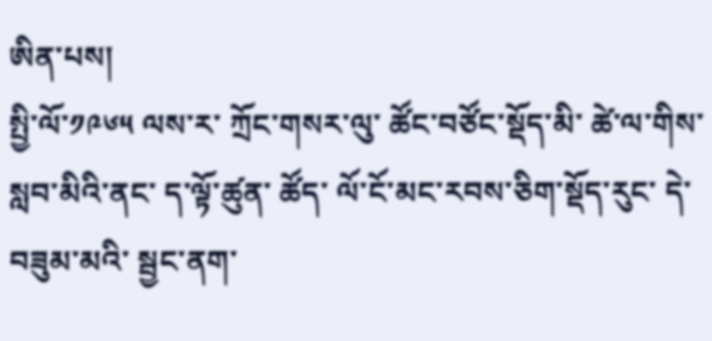ཨིན་པས།
སྤྱི་ལོ་༡༩༦༥ ལས་ར་ ཀྲོང་གསར་ལུ་ ཚོང་བཙོང་སྡོད་མི་ ཚེ་ལ་གིས་ སླབ་མིའི་ནང་ ད་ལྟོ་ཚུན་ ཚོད་ ལོ་ངོ་མང་རབས་ཅིག་སྡོད་རུང་ དེ་བཟུམ་མའི་ སྦྱང་ནག་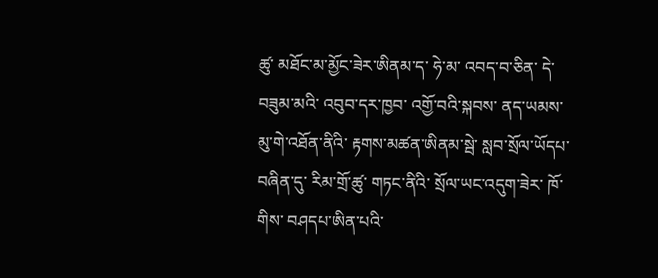ཚུ་ མཐོང་མ་མྱོང་ཟེར་ཨིནམ་ད་ ཧེ་མ་ འབད་བ་ཅིན་ དེ་བཟུམ་མའི་ འབུབ་དར་ཁྱབ་ འགྱོ་བའི་སྐབས་ ནད་ཡམས་མུ་གེ་འཐོན་ནིའི་ རྟགས་མཚན་ཨིནམ་སྦེ་ སླབ་སྲོལ་ཡོདཔ་བཞིན་དུ་ རིམ་གྲོ་ཚུ་ གཏང་ནིའི་ སྲོལ་ཡང་འདུག་ཟེར་ ཁོ་གིས་ བཤདཔ་ཨིན་པའི་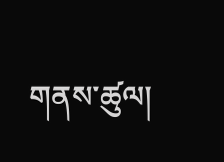གནས་ཚུལ།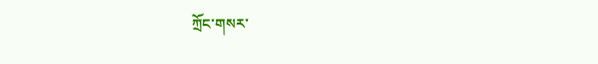ཀྲོང་གསར་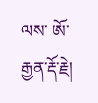ལས་ ཨོ་རྒྱན་རྡོ་རྗེ།